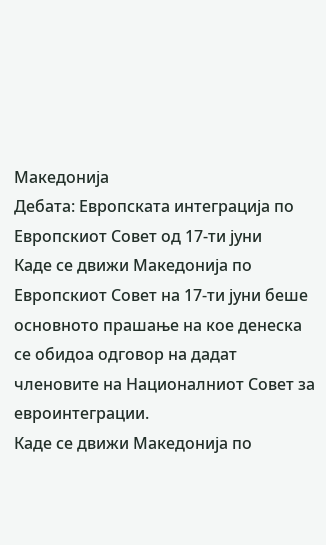Македонија
Дебата: Европската интеграција по Европскиот Совет од 17-ти јуни
Каде се движи Македонија по Европскиот Совет на 17-ти јуни беше основното прашање на кое денеска се обидоа одговор на дадат членовите на Националниот Совет за евроинтеграции.
Каде се движи Македонија по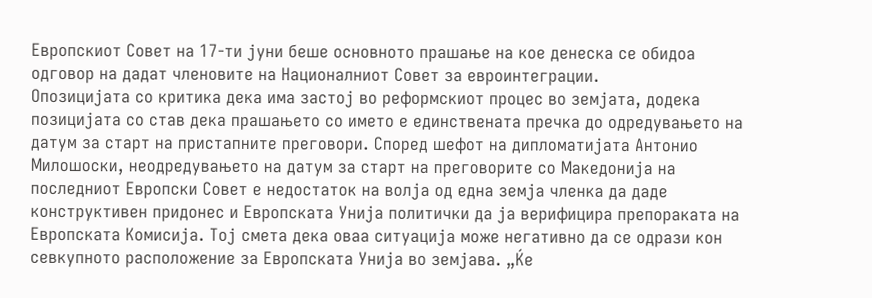Европскиот Совет на 17-ти јуни беше основното прашање на кое денеска се обидоа одговор на дадат членовите на Националниот Совет за евроинтеграции.
Опозицијата со критика дека има застој во реформскиот процес во земјата, додека позицијата со став дека прашањето со името е единствената пречка до одредувањето на датум за старт на пристапните преговори. Според шефот на дипломатијата Антонио Милошоски, неодредувањето на датум за старт на преговорите со Македонија на последниот Европски Совет е недостаток на волја од една земја членка да даде конструктивен придонес и Европската Унија политички да ја верифицира препораката на Европската Комисија. Тој смета дека оваа ситуација може негативно да се одрази кон севкупното расположение за Европската Унија во земјава. „Ќе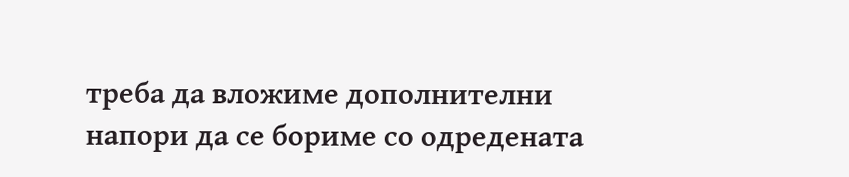треба да вложиме дополнителни напори да се бориме со одредената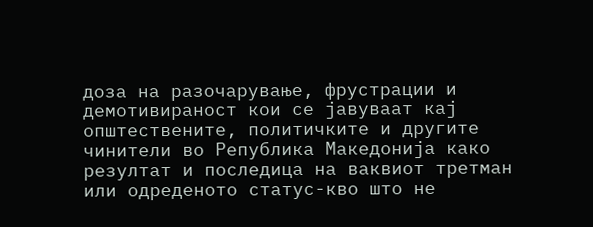доза на разочарување, фрустрации и демотивираност кои се јавуваат кај општествените, политичките и другите чинители во Република Македонија како резултат и последица на ваквиот третман или одреденото статус-кво што не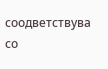соодветствува со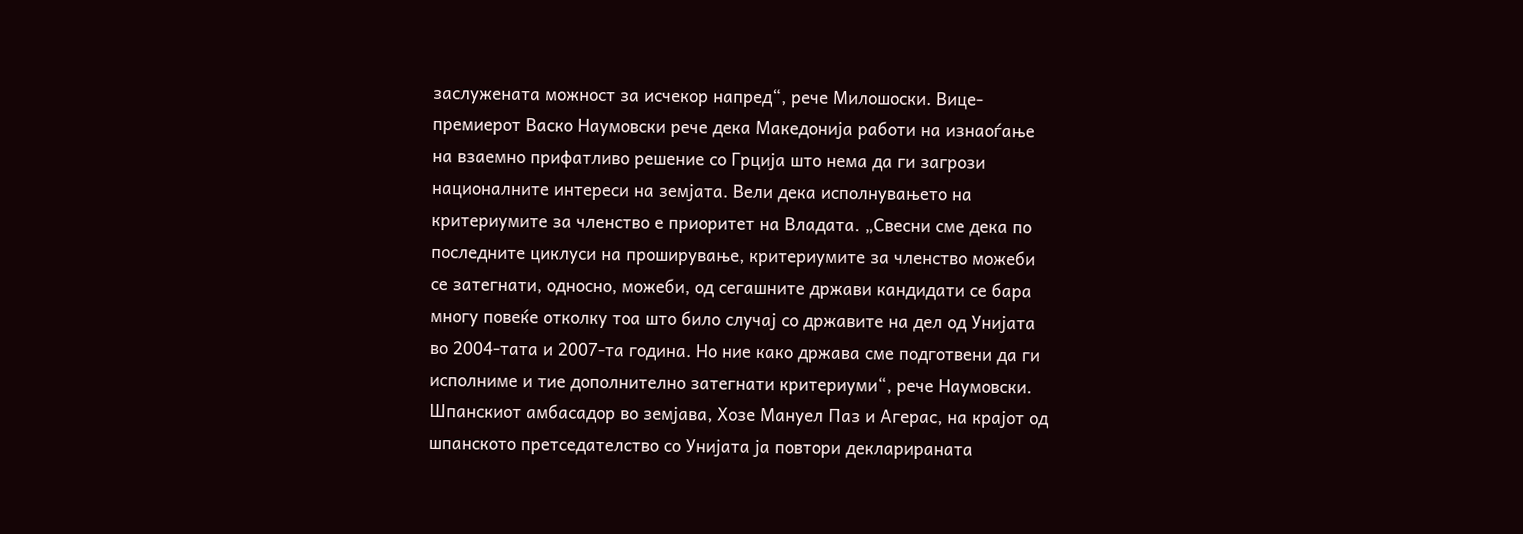заслужената можност за исчекор напред“, рече Милошоски. Вице-премиерот Васко Наумовски рече дека Македонија работи на изнаоѓање на взаемно прифатливо решение со Грција што нема да ги загрози националните интереси на земјата. Вели дека исполнувањето на критериумите за членство е приоритет на Владата. „Свесни сме дека по последните циклуси на проширување, критериумите за членство можеби се затегнати, односно, можеби, од сегашните држави кандидати се бара многу повеќе отколку тоа што било случај со државите на дел од Унијата во 2004-тата и 2007-та година. Но ние како држава сме подготвени да ги исполниме и тие дополнително затегнати критериуми“, рече Наумовски. Шпанскиот амбасадор во земјава, Хозе Мануел Паз и Агерас, на крајот од шпанското претседателство со Унијата ја повтори декларираната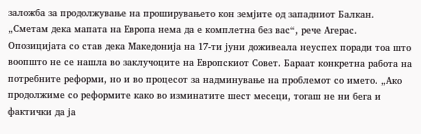заложба за продолжување на проширувањето кон земјите од западниот Балкан. „Сметам дека мапата на Европа нема да е комплетна без вас“, рече Агерас. Опозицијата со став дека Македонија на 17-ти јуни доживеала неуспех поради тоа што воопшто не се нашла во заклучоците на Европскиот Совет. Бараат конкретна работа на потребните реформи, но и во процесот за надминување на проблемот со името. „Ако продолжиме со реформите како во изминатите шест месеци, тогаш не ни бега и фактички да ја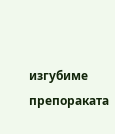изгубиме препораката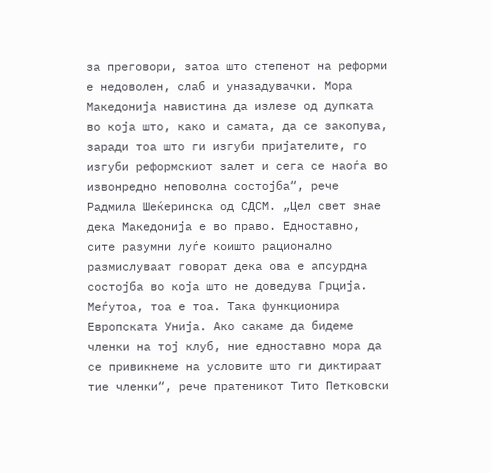за преговори, затоа што степенот на реформи е недоволен, слаб и уназадувачки. Мора Македонија навистина да излезе од дупката во која што, како и самата, да се закопува, заради тоа што ги изгуби пријателите, го изгуби реформскиот залет и сега се наоѓа во извонредно неповолна состојба“, рече Радмила Шеќеринска од СДСМ. „Цел свет знае дека Македонија е во право. Едноставно, сите разумни луѓе коишто рационално размислуваат говорат дека ова е апсурдна состојба во која што не доведува Грција. Меѓутоа, тоа е тоа. Така функционира Европската Унија. Ако сакаме да бидеме членки на тој клуб, ние едноставно мора да се привикнеме на условите што ги диктираат тие членки“, рече пратеникот Тито Петковски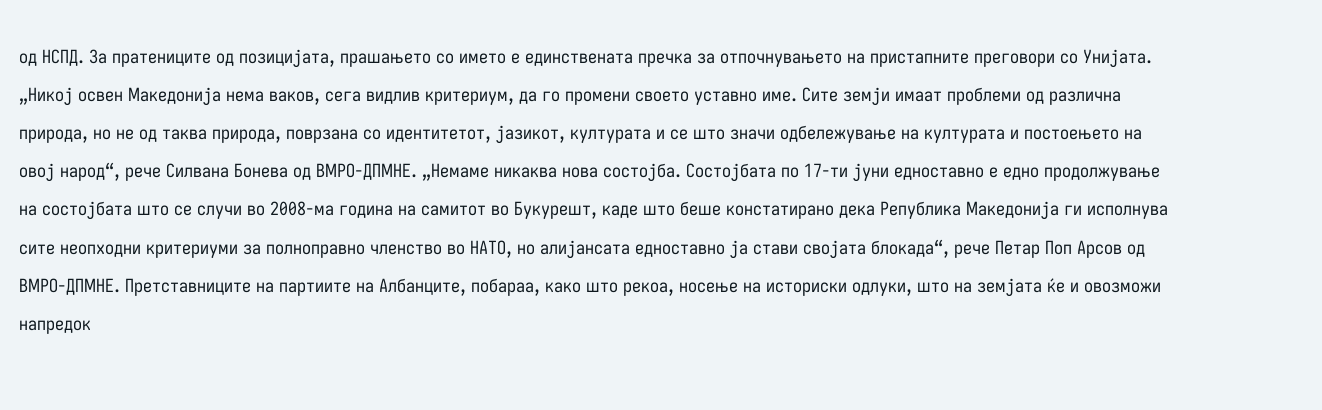од НСПД. За пратениците од позицијата, прашањето со името е единствената пречка за отпочнувањето на пристапните преговори со Унијата. „Никој освен Македонија нема ваков, сега видлив критериум, да го промени своето уставно име. Сите земји имаат проблеми од различна природа, но не од таква природа, поврзана со идентитетот, јазикот, културата и се што значи одбележување на културата и постоењето на овој народ“, рече Силвана Бонева од ВМРО-ДПМНЕ. „Немаме никаква нова состојба. Состојбата по 17-ти јуни едноставно е едно продолжување на состојбата што се случи во 2008-ма година на самитот во Букурешт, каде што беше констатирано дека Република Македонија ги исполнува сите неопходни критериуми за полноправно членство во НАТО, но алијансата едноставно ја стави својата блокада“, рече Петар Поп Арсов од ВМРО-ДПМНЕ. Претставниците на партиите на Албанците, побараа, како што рекоа, носење на историски одлуки, што на земјата ќе и овозможи напредок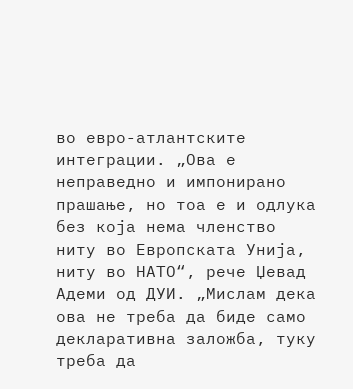во евро-атлантските интеграции. „Ова е неправедно и импонирано прашање, но тоа е и одлука без која нема членство ниту во Европската Унија, ниту во НАТО“, рече Џевад Адеми од ДУИ. „Мислам дека ова не треба да биде само декларативна заложба, туку треба да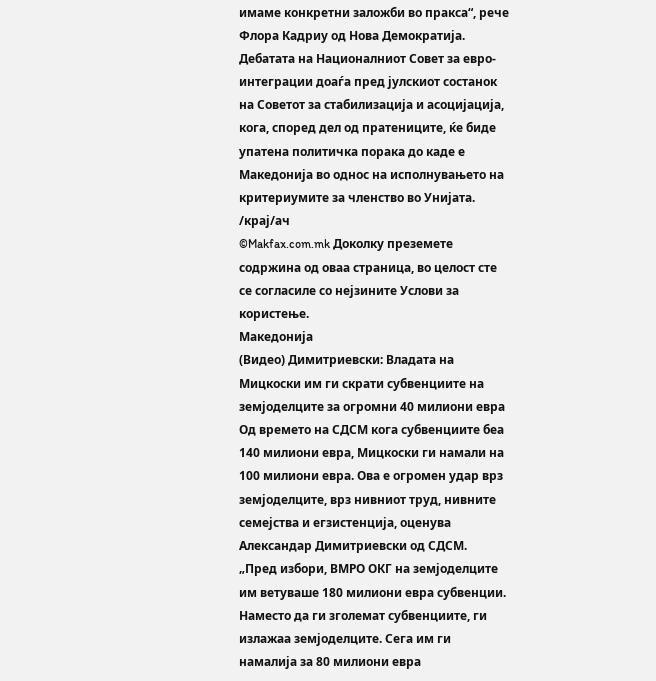имаме конкретни заложби во пракса“, рече Флора Кадриу од Нова Демократија. Дебатата на Националниот Совет за евро-интеграции доаѓа пред јулскиот состанок на Советот за стабилизација и асоцијација, кога, според дел од пратениците, ќе биде упатена политичка порака до каде е Македонија во однос на исполнувањето на критериумите за членство во Унијата. /крај/ач
©Makfax.com.mk Доколку преземете содржина од оваа страница, во целост сте се согласиле со нејзините Услови за користење.
Македонија
(Видео) Димитриевски: Владата на Мицкоски им ги скрати субвенциите на земјоделците за огромни 40 милиони евра
Од времето на СДСМ кога субвенциите беа 140 милиони евра, Мицкоски ги намали на 100 милиони евра. Ова е огромен удар врз земјоделците, врз нивниот труд, нивните семејства и егзистенција, оценува Александар Димитриевски од СДСМ.
„Пред избори, ВМРО ОКГ на земјоделците им ветуваше 180 милиони евра субвенции.
Наместо да ги зголемат субвенциите, ги излажаа земјоделците. Сега им ги намалија за 80 милиони евра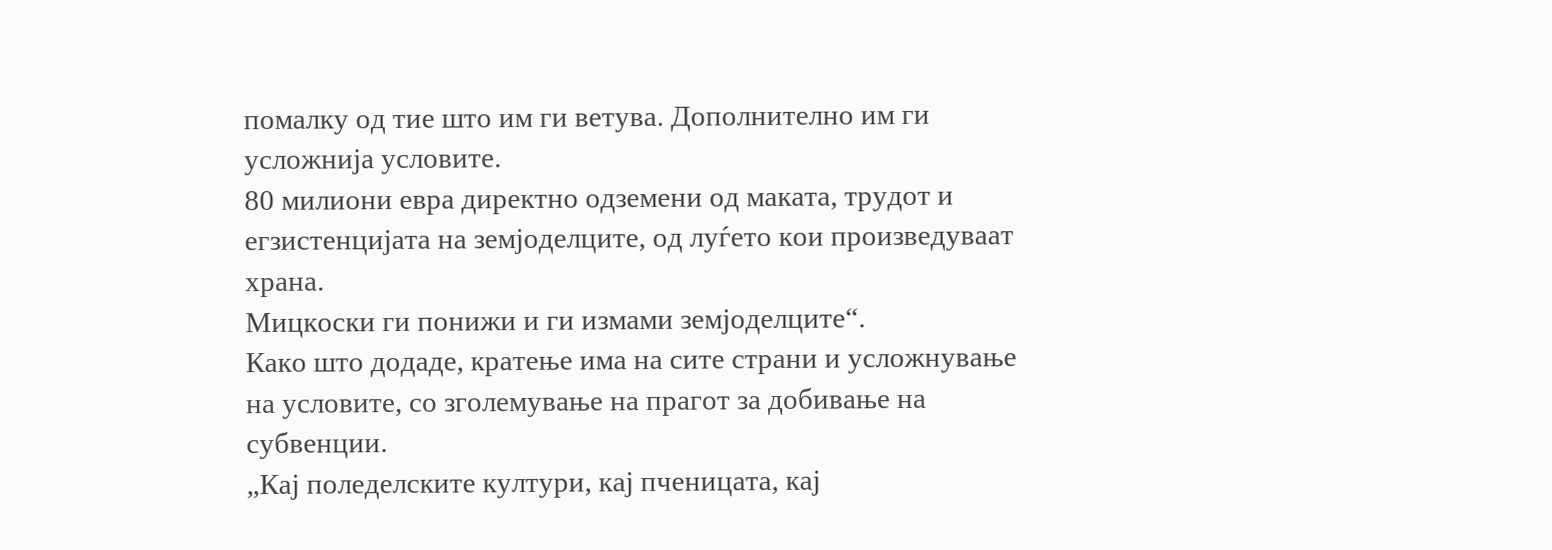помалку од тие што им ги ветува. Дополнително им ги усложнија условите.
80 милиони евра директно одземени од маката, трудот и егзистенцијата на земјоделците, од луѓето кои произведуваат храна.
Мицкоски ги понижи и ги измами земјоделците“.
Како што додаде, кратење има на сите страни и усложнување на условите, со зголемување на прагот за добивање на субвенции.
„Кај поледелските култури, кај пченицата, кај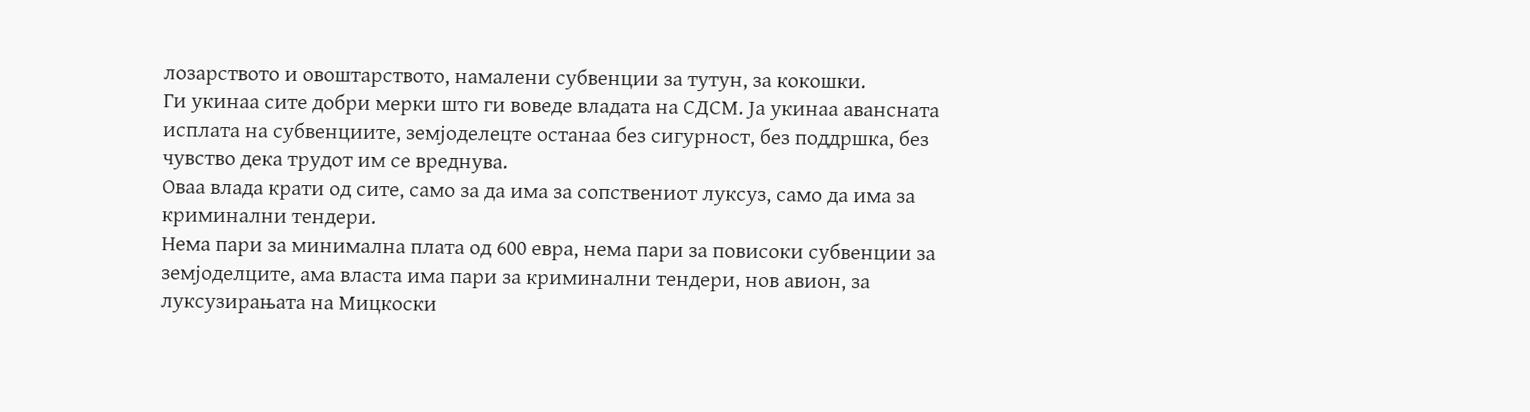лозарството и овоштарството, намалени субвенции за тутун, за кокошки.
Ги укинаа сите добри мерки што ги воведе владата на СДСМ. Ја укинаа авансната исплата на субвенциите, земјоделецте останаа без сигурност, без поддршка, без чувство дека трудот им се вреднува.
Оваа влада крати од сите, само за да има за сопствениот луксуз, само да има за криминални тендери.
Нема пари за минимална плата од 600 евра, нема пари за повисоки субвенции за земјоделците, ама власта има пари за криминални тендери, нов авион, за луксузирањата на Мицкоски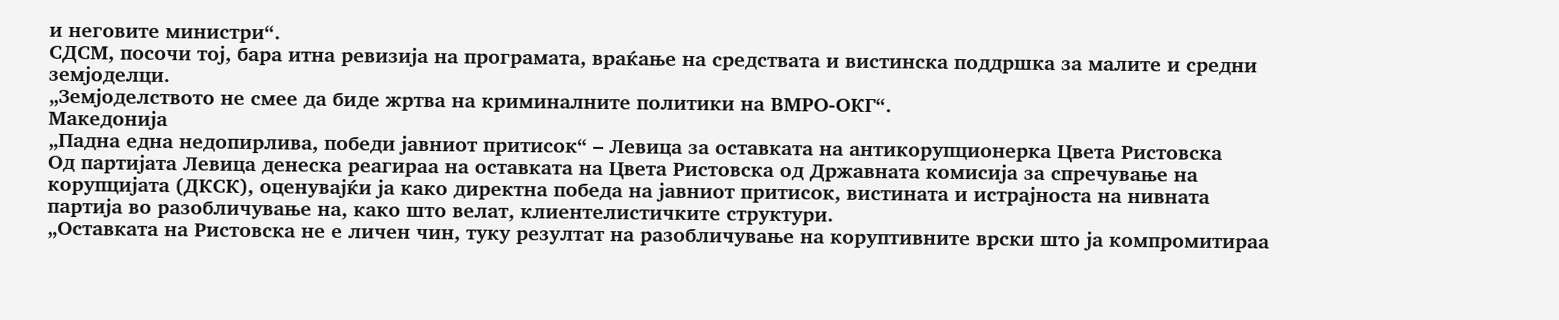и неговите министри“.
СДСМ, посочи тој, бара итна ревизија на програмата, враќање на средствата и вистинска поддршка за малите и средни земјоделци.
„Земјоделството не смее да биде жртва на криминалните политики на ВМРО-ОКГ“.
Македонија
„Падна една недопирлива, победи јавниот притисок“ – Левица за оставката на антикорупционерка Цвета Ристовска
Од партијата Левица денеска реагираа на оставката на Цвета Ристовска од Државната комисија за спречување на корупцијата (ДКСК), оценувајќи ја како директна победа на јавниот притисок, вистината и истрајноста на нивната партија во разобличување на, како што велат, клиентелистичките структури.
„Оставката на Ристовска не е личен чин, туку резултат на разобличување на коруптивните врски што ја компромитираа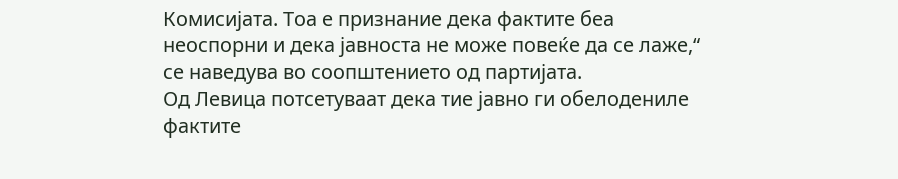Комисијата. Тоа е признание дека фактите беа неоспорни и дека јавноста не може повеќе да се лаже,“ се наведува во соопштението од партијата.
Од Левица потсетуваат дека тие јавно ги обелодениле фактите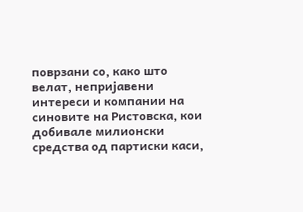поврзани со, како што велат, непријавени интереси и компании на синовите на Ристовска, кои добивале милионски средства од партиски каси,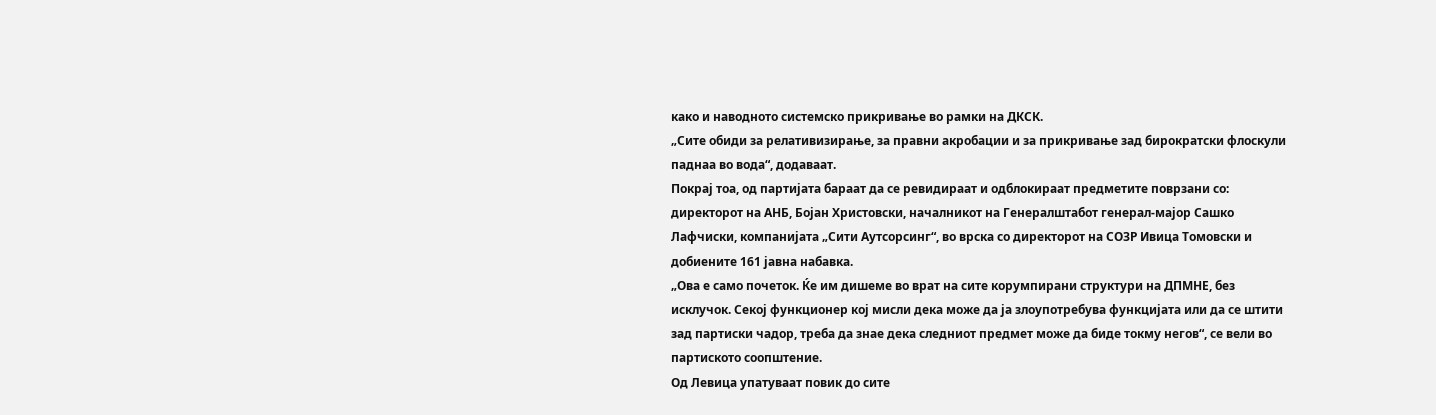како и наводното системско прикривање во рамки на ДКСК.
„Сите обиди за релативизирање, за правни акробации и за прикривање зад бирократски флоскули паднаа во вода“, додаваат.
Покрај тоа, од партијата бараат да се ревидираат и одблокираат предметите поврзани со: директорот на АНБ, Бојан Христовски, началникот на Генералштабот генерал-мајор Сашко Лафчиски, компанијата „Сити Аутсорсинг“, во врска со директорот на СОЗР Ивица Томовски и добиените 161 јавна набавка.
„Ова е само почеток. Ќе им дишеме во врат на сите корумпирани структури на ДПМНЕ, без исклучок. Секој функционер кој мисли дека може да ја злоупотребува функцијата или да се штити зад партиски чадор, треба да знае дека следниот предмет може да биде токму негов“, се вели во партиското соопштение.
Од Левица упатуваат повик до сите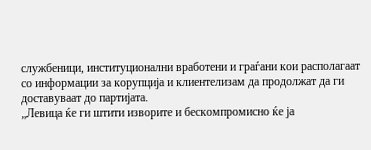службеници, институционални вработени и граѓани кои располагаат со информации за корупција и клиентелизам да продолжат да ги доставуваат до партијата.
„Левица ќе ги штити изворите и бескомпромисно ќе ја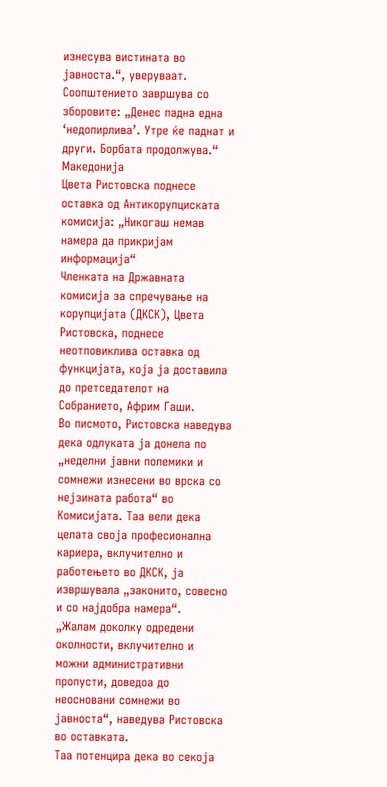изнесува вистината во јавноста.“, уверуваат.
Соопштението завршува со зборовите: „Денес падна една ‘недопирлива’. Утре ќе паднат и други. Борбата продолжува.“
Македонија
Цвета Ристовска поднесе оставка од Антикорупциската комисија: „Никогаш немав намера да прикријам информација“
Членката на Државната комисија за спречување на корупцијата (ДКСК), Цвета Ристовска, поднесе неотповиклива оставка од функцијата, која ја доставила до претседателот на Собранието, Африм Гаши.
Во писмото, Ристовска наведува дека одлуката ја донела по „неделни јавни полемики и сомнежи изнесени во врска со нејзината работа“ во Комисијата. Таа вели дека целата своја професионална кариера, вклучително и работењето во ДКСК, ја извршувала „законито, совесно и со најдобра намера“.
„Жалам доколку одредени околности, вклучително и можни административни пропусти, доведоа до неосновани сомнежи во јавноста“, наведува Ристовска во оставката.
Таа потенцира дека во секоја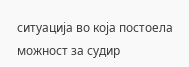ситуација во која постоела можност за судир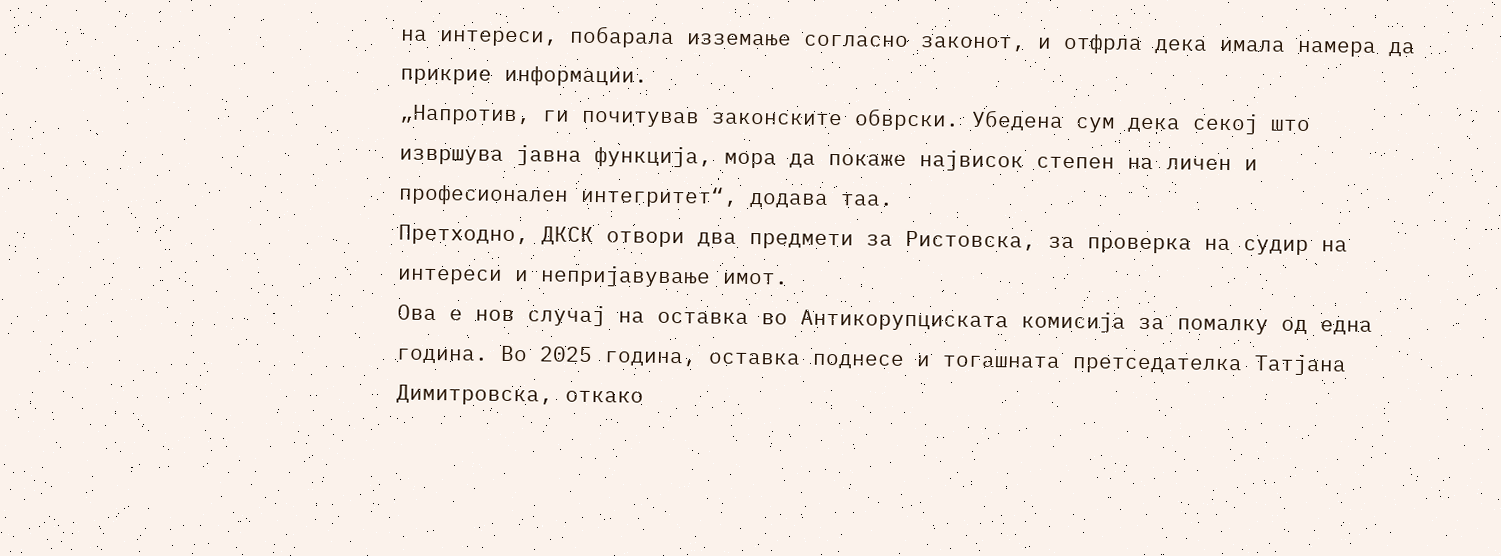на интереси, побарала изземање согласно законот, и отфрла дека имала намера да прикрие информации.
„Напротив, ги почитував законските обврски. Убедена сум дека секој што извршува јавна функција, мора да покаже највисок степен на личен и професионален интегритет“, додава таа.
Претходно, ДКСК отвори два предмети за Ристовска, за проверка на судир на интереси и непријавување имот.
Ова е нов случај на оставка во Антикорупциската комисија за помалку од една година. Во 2025 година, оставка поднесе и тогашната претседателка Татјана Димитровска, откако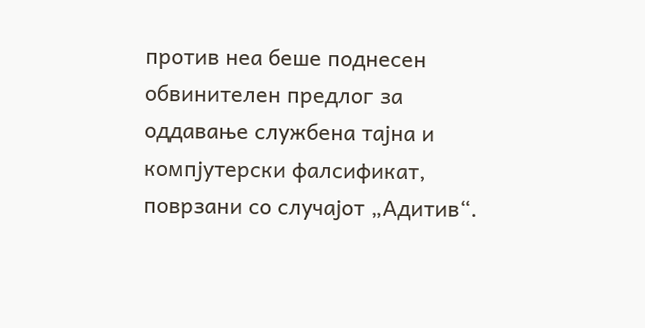против неа беше поднесен обвинителен предлог за оддавање службена тајна и компјутерски фалсификат, поврзани со случајот „Адитив“.